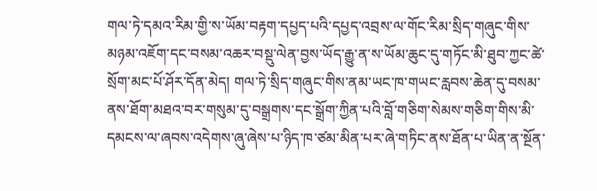གལ་ཏེ་དམའ་རིམ་གྱི་ས་ཡོམ་བརྟག་དཔྱད་པའི་དཔྱད་འབྲས་ལ་གོང་རིམ་སྲིད་གཞུང་གིས་མཉམ་འཇོག་དང་བསམ་འཆར་བསྡུ་ལེན་བྱས་ཡོད་རྒྱུ་ན་ས་ཡོམ་ཆུང་དུ་གཏོང་མི་ཐུབ་ཀྱང་ཚེ་སྲོག་མང་པོ་ཤོར་དོན་མེད། གལ་ཏེ་སྲིད་གཞུང་གིས་ནམ་ཡང་ཁ་གཡང་རླབས་ཆེན་དུ་བསམ་ནས་ཐོག་མཐའ་བར་གསུམ་དུ་བསྒྲགས་དང་སྒྲོག་ཀྱིན་པའི་བློ་གཅིག་སེམས་གཅིག་གིས་མི་དམངས་ལ་ཞབས་འདེགས་ཞུ་ཞེས་པ་ཉིད་ཁ་ཙམ་མིན་པར་ཞེ་གཏིང་ནས་ཐོན་པ་ཡིན་ན་སྔོན་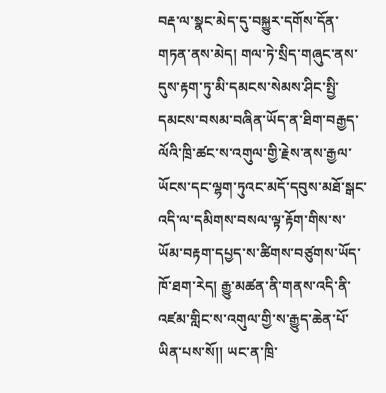བརྡ་ལ་སྣང་མེད་དུ་བསྐྱུར་དགོས་དོན་གཏན་ནས་མེད། གལ་ཏེ་སྲིད་གཞུང་ནས་དུས་རྟག་ཏུ་མི་དམངས་སེམས་ཤིང་སྤྱི་དམངས་བསམ་བཞིན་ཡོད་ན་ཐིག་བརྒྱད་ལོའི་ཁྲི་ཚང་ས་འགུལ་གྱི་རྗེས་ནས་རྒྱལ་ཡོངས་དང་ལྷག་ཏུའང་མདོ་དབུས་མཐོ་སྒང་འདི་ལ་དམིགས་བསལ་ལྟ་རྟོག་གིས་ས་ཡོམ་བརྟག་དཔྱད་ས་ཚིགས་བཙུགས་ཡོད་ཁོ་ཐག་རེད། རྒྱུ་མཚན་ནི་གནས་འདི་ནི་འཛམ་གླིང་ས་འགུལ་གྱི་ས་རྒྱུད་ཆེན་པོ་ཡིན་པས་སོ།། ཡང་ན་ཁྲི་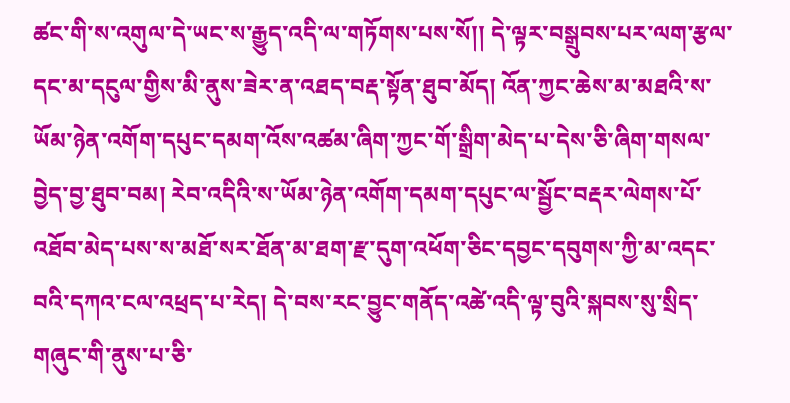ཚང་གི་ས་འགུལ་དེ་ཡང་ས་རྒྱུད་འདི་ལ་གཏོགས་པས་སོ།། དེ་ལྟར་བསྒྲུབས་པར་ལག་རྩལ་དང་མ་དངུལ་གྱིས་མི་ནུས་ཟེར་ན་འཐད་བརྡ་སྟོན་ཐུབ་མོད། འོན་ཀྱང་ཆེས་མ་མཐའི་ས་ཡོམ་ཉེན་འགོག་དཔུང་དམག་འོས་འཚམ་ཞིག་ཀྱང་གོ་སྒྲིག་མེད་པ་དེས་ཅི་ཞིག་གསལ་བྱེད་བྱ་ཐུབ་བམ། རེབ་འདིའི་ས་ཡོམ་ཉེན་འགོག་དམག་དཔུང་ལ་སྦྱོང་བརྡར་ལེགས་པོ་འཐོབ་མེད་པས་ས་མཐོ་སར་ཐོན་མ་ཐག་རྫ་དུག་འཕོག་ཅིང་དབྱང་དབུགས་ཀྱི་མ་འདང་བའི་དཀའ་ངལ་འཕྲད་པ་རེད། དེ་བས་རང་བྱུང་གནོད་འཚེ་འདི་ལྟ་བུའི་སྐབས་སུ་སྲིད་གཞུང་གི་ནུས་པ་ཅི་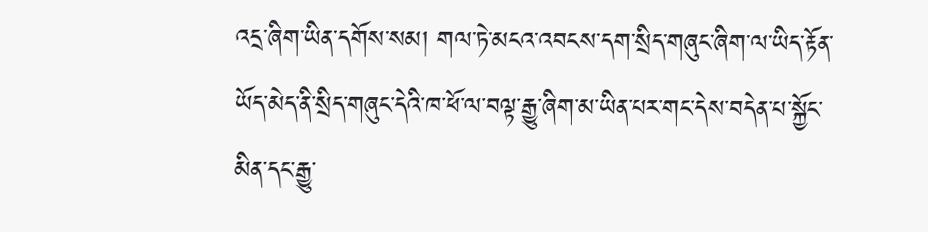འདྲ་ཞིག་ཡིན་དགོས་སམ། གལ་ཏེ་མངའ་འབངས་དག་སྲིད་གཞུང་ཞིག་ལ་ཡིད་རྟོན་ཡོད་མེད་ནི་སྲིད་གཞུང་དེའི་ཁ་ཕོ་ལ་བལྟ་རྒྱུ་ཞིག་མ་ཡིན་པར་གང་དེས་བདེན་པ་སྐྱོང་མིན་དང་རྒྱུ་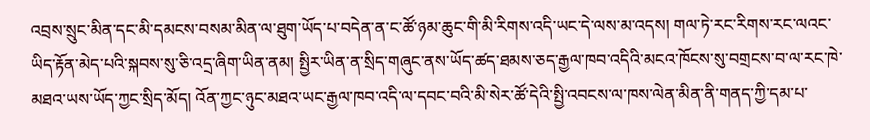འབྲས་སྲུང་མིན་དང་མི་དམངས་བསམ་མིན་ལ་ཐུག་ཡོད་པ་བདེན་ན་ང་ཚོ་ཉམ་ཆུང་གི་མི་རིགས་འདི་ཡང་དེ་ལས་མ་འདས། གལ་ཏེ་རང་རིགས་རང་ལའང་ཡིད་རྟོན་མེད་པའི་སྐབས་སུ་ཅི་འདྲ་ཞིག་ཡིན་ནམ། སྤྱིར་ཡིན་ན་སྲིད་གཞུང་ནས་ཡོད་ཚད་ཐམས་ཅད་རྒྱལ་ཁབ་འདིའི་མངའ་ཁོངས་སུ་བགྲངས་བ་ལ་རང་ཁེ་མཐའ་ཡས་ཡོད་ཀྱང་སྲིད་མོད། འོན་ཀྱང་ཉུང་མཐའ་ཡང་རྒྱལ་ཁབ་འདི་ལ་དབང་བའི་མི་སེར་ཚོ་དེའི་སྤྱི་འབངས་ལ་ཁས་ལེན་མིན་ནི་གནད་ཀྱི་དམ་པ་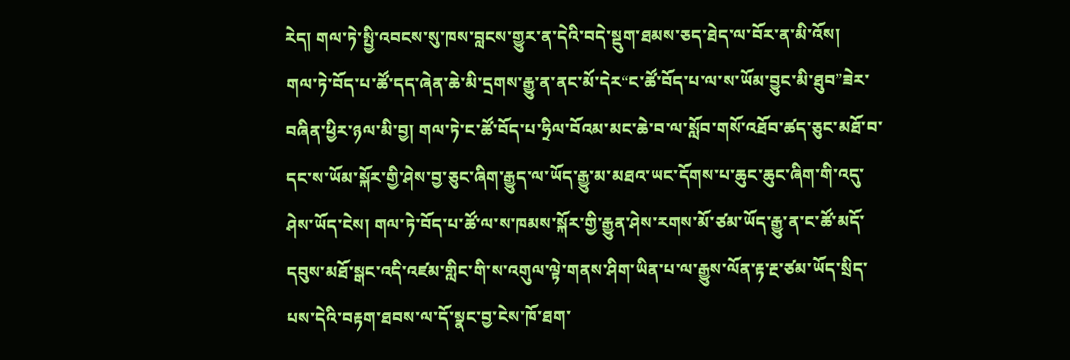རེད། གལ་ཏེ་སྤྱི་འབངས་སུ་ཁས་བླངས་གྱུར་ན་དེའི་བདེ་སྡུག་ཐམས་ཅད་ཐེད་ལ་བོར་ན་མི་འོས།
གལ་ཏེ་བོད་པ་ཚོ་དད་ཞེན་ཆེ་མི་དྲགས་རྒྱུ་ན་ནང་མོ་དེར“ང་ཚོ་བོད་པ་ལ་ས་ཡོམ་བྱུང་མི་ཐུབ”ཟེར་བཞིན་ཕྱིར་ཉལ་མི་བྱ། གལ་ཏེ་ང་ཚོ་བོད་པ་ཧྲིལ་བོའམ་མང་ཆེ་བ་ལ་སློབ་གསོ་འཐོབ་ཚད་ཅུང་མཐོ་བ་དང་ས་ཡོམ་སྐོར་གྱི་ཤེས་བྱ་ཅུང་ཞིག་རྒྱུད་ལ་ཡོད་རྒྱུ་མ་མཐའ་ཡང་དོགས་པ་ཆུང་ཆུང་ཞིག་གི་འདུ་ཤེས་ཡོད་ངེས། གལ་ཏེ་བོད་པ་ཚོ་ལ་ས་ཁམས་སྐོར་གྱི་རྒྱུན་ཤེས་རགས་མོ་ཙམ་ཡོད་རྒྱུ་ན་ང་ཚོ་མདོ་དབུས་མཐོ་སྒང་འདི་འཛམ་གླིང་གི་ས་འགུལ་ལྟེ་གནས་ཤིག་ཡིན་པ་ལ་རྒྱུས་ལོན་རྟ་རྔ་ཙམ་ཡོད་སྲིད་པས་དེའི་བརྟག་ཐབས་ལ་དོ་སྣང་བྱ་ངེས་ཁོ་ཐག་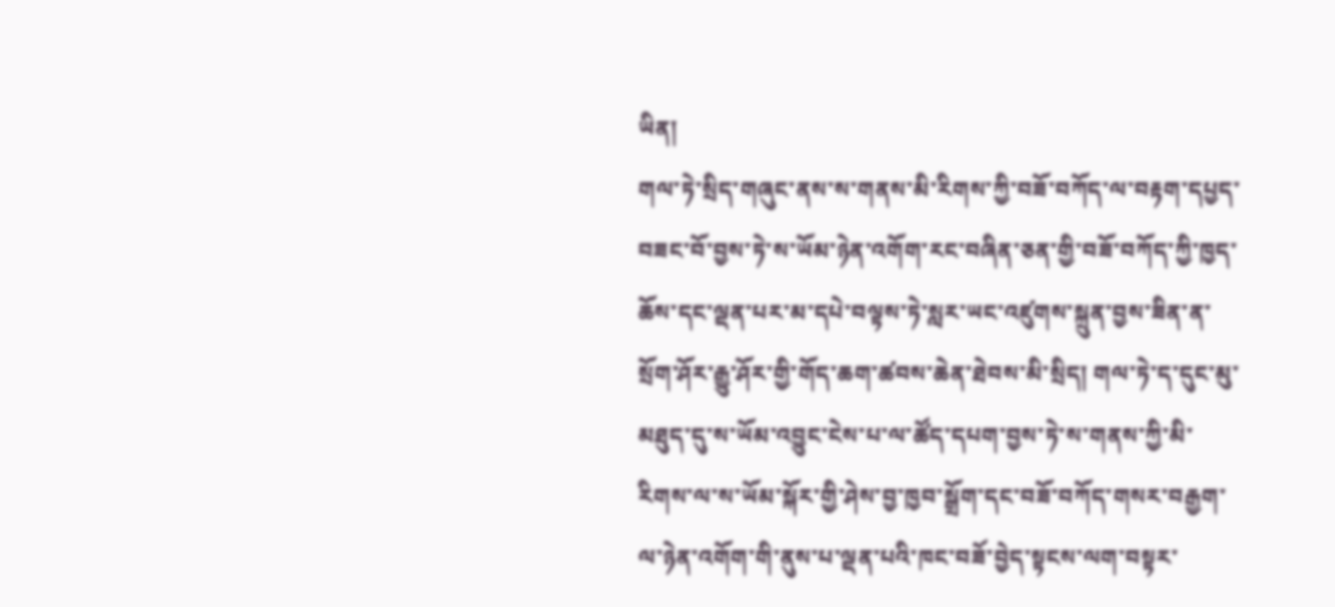ཡིན།
གལ་ཏེ་སྲིད་གཞུང་ནས་ས་གནས་མི་རིགས་ཀྱི་བཟོ་བཀོད་ལ་བརྟག་དཔྱད་བཟང་བོ་བྱས་ཏེ་ས་ཡོམ་ཉེན་འགོག་རང་བཞིན་ཅན་གྱི་བཟོ་བཀོད་ཀྱི་ཁྱད་ཆོས་དང་ལྡན་པར་མ་དཔེ་བལྟས་ཏེ་སླར་ཡང་འཛུགས་སྐྲུན་བྱས་ཟིན་ན་སྲོག་ཤོར་རྒྱུ་ཤོར་གྱི་གོད་ཆག་ཚབས་ཆེན་ཐེབས་མི་སྲིད། གལ་ཏེ་ད་དུང་མུ་མཐུད་དུ་ས་ཡོམ་འབྱུང་ངེས་པ་ལ་ཚོད་དཔག་བྱས་ཏེ་ས་གནས་ཀྱི་མི་རིགས་ལ་ས་ཡོམ་སྐོར་གྱི་ཤེས་བྱ་ཁྱབ་སྒྲོག་དང་བཟོ་བཀོད་གསར་བརྒྱག་ལ་ཉེན་འགོག་གི་ནུས་པ་ལྡན་པའི་ཁང་བཟོ་བྱེད་སྟངས་ལག་བསྟར་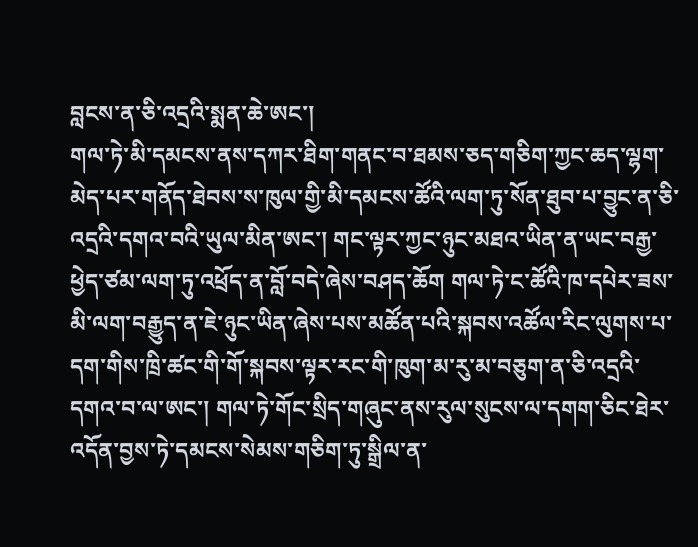བླངས་ན་ཅི་འདྲའི་སྨན་ཆེ་ཨང་།
གལ་ཏེ་མི་དམངས་ནས་དཀར་ཐིག་གནང་བ་ཐམས་ཅད་གཅིག་ཀྱང་ཆད་ལྷག་མེད་པར་གནོད་ཐེབས་ས་ཁུལ་གྱི་མི་དམངས་ཚོའི་ལག་ཏུ་སོན་ཐུབ་པ་བྱུང་ན་ཅི་འདྲའི་དགའ་བའི་ཡུལ་མིན་ཨང་། གང་ལྟར་ཀྱང་ཉུང་མཐའ་ཡིན་ན་ཡང་བརྒྱ་ཕྱེད་ཙམ་ལག་ཏུ་འཕྲོད་ན་བློ་བདེ་ཞེས་བཤད་ཆོག གལ་ཏེ་ང་ཚོའི་ཁ་དཔེར་ཟས་མི་ལག་བརྒྱུད་ན་ཇེ་ཉུང་ཡིན་ཞེས་པས་མཚོན་པའི་སྐབས་འཚོལ་རིང་ལུགས་པ་དག་གིས་ཁྲི་ཚང་གི་གོ་སྐབས་ལྟར་རང་གི་ཁུག་མ་རུ་མ་བཅུག་ན་ཅི་འདྲའི་དགའ་བ་ལ་ཨང་། གལ་ཏེ་གོང་སྲིད་གཞུང་ནས་རུལ་སུངས་ལ་དགག་ཅིང་ཐེར་འདོན་བྱས་ཏེ་དམངས་སེམས་གཅིག་ཏུ་སྒྲིལ་ན་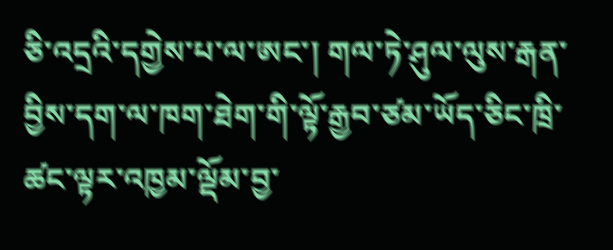ཅི་འདྲའི་དགྱེས་པ་ལ་ཨང་། གལ་ཏེ་ཤུལ་ལུས་རྒན་བྱིས་དག་ལ་ཁག་ཐེག་གི་ལྟོ་རྒྱབ་ཙམ་ཡོད་ཅིང་ཁྲི་ཚང་ལྟར་འཁྱམ་ལྡོམ་བྱ་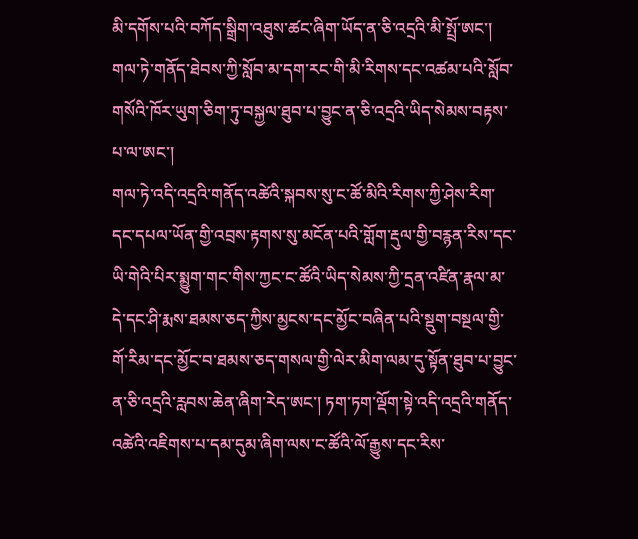མི་དགོས་པའི་བཀོད་སྒྲིག་འཐུས་ཚང་ཞིག་ཡོད་ན་ཅི་འདྲའི་མི་སྤྲོ་ཨང་། གལ་ཏེ་གནོད་ཐེབས་ཀྱི་སློབ་མ་དག་རང་གི་མི་རིགས་དང་འཚམ་པའི་སློབ་གསོའི་ཁོར་ཡུག་ཅིག་ཏུ་བསྐྱལ་ཐུབ་པ་བྱུང་ན་ཅི་འདྲའི་ཡིད་སེམས་བརྟས་པ་ལ་ཨང་།
གལ་ཏེ་འདི་འདྲའི་གནོད་འཚེའི་སྐབས་སུ་ང་ཚོ་མིའི་རིགས་ཀྱི་ཤེས་རིག་དང་དཔལ་ཡོན་གྱི་འབྲས་རྟགས་སུ་མངོན་པའི་གློག་རྡུལ་གྱི་བརྙན་རིས་དང་ཡི་གེའི་པིར་སྨྱུག་གང་གིས་ཀྱང་ང་ཚོའི་ཡིད་སེམས་ཀྱི་དྲན་འཛིན་རྣལ་མ་དེ་དང་ཤི་རྨས་ཐམས་ཅད་ཀྱིས་མྱངས་དང་མྱོང་བཞིན་པའི་སྡུག་བསྔལ་གྱི་གོ་རིམ་དང་མྱོང་བ་ཐམས་ཅད་གསལ་གྱི་ལེར་མིག་ལམ་དུ་སྟོན་ཐུབ་པ་བྱུང་ན་ཅི་འདྲའི་རླབས་ཆེན་ཞིག་རེད་ཨང་། ཏག་ཏག་ལྡོག་སྟེ་འདི་འདྲའི་གནོད་འཚེའི་འཇིགས་པ་དམ་དུམ་ཞིག་ལས་ང་ཚོའི་ལོ་རྒྱུས་དང་རིས་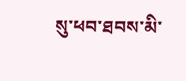སུ་ཕབ་ཐབས་མི་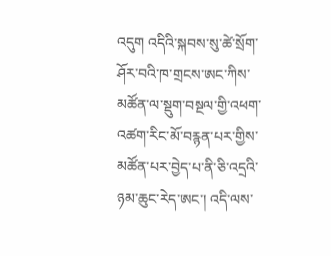འདུག འདིའི་སྐབས་སུ་ཚེ་སྲོག་ཤོར་བའི་ཁ་གྲངས་ཨང་ཀིས་མཚོན་ལ་སྡུག་བསྔལ་གྱི་འཕག་འཚག་རིང་མོ་བརྙན་པར་གྱིས་མཚོན་པར་བྱེད་པ་ནི་ཅི་འདྲའི་ཉམ་ཆུང་རེད་ཨང་། འདི་ལས་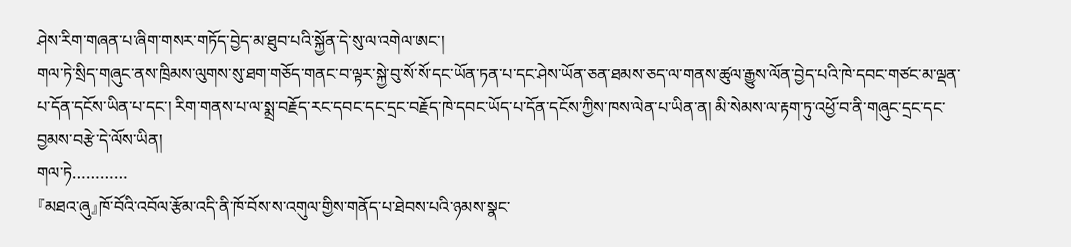ཤེས་རིག་གཞན་པ་ཞིག་གསར་གཏོད་བྱེད་མ་ཐུབ་པའི་སྐྱོན་དེ་སུ་ལ་འགེལ་ཨང་།
གལ་ཏེ་སྲིད་གཞུང་ནས་ཁྲིམས་ལུགས་སུ་ཐག་གཅོད་གནང་བ་ལྟར་སྐྱེ་བུ་སོ་སོ་དང་ཡོན་ཏན་པ་དང་ཤེས་ཡོན་ཅན་ཐམས་ཅད་ལ་གནས་ཚུལ་རྒྱུས་ལོན་བྱེད་པའི་ཁེ་དབང་གཙང་མ་ལྡན་པ་དོན་དངོས་ཡིན་པ་དང་། རིག་གནས་པ་ལ་སྨྲ་བརྗོད་རང་དབང་དང་དྲང་བརྗོད་ཁེ་དབང་ཡོད་པ་དོན་དངོས་ཀྱིས་ཁས་ལེན་པ་ཡིན་ན། མི་སེམས་ལ་རྟག་ཏུ་འཕྱོ་བ་ནི་གཞུང་དྲང་དང་བྱམས་བརྩེ་དེ་ལོས་ཡིན།
གལ་ཏེ…………
『མཐའ་ཞུ』ཁོ་བོའི་འབོལ་རྩོམ་འདི་ནི་ཁོ་བོས་ས་འགུལ་གྱིས་གནོད་པ་ཐེབས་པའི་ཉམས་སྣང་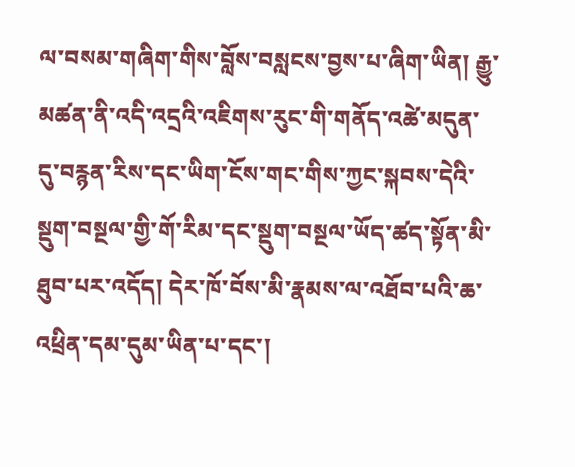ལ་བསམ་གཞིག་གིས་བློས་བསླངས་བྱས་པ་ཞིག་ཡིན། རྒྱུ་མཚན་ནི་འདི་འདྲའི་འཇིགས་རུང་གི་གནོད་འཚེ་མདུན་དུ་བརྙན་རིས་དང་ཡིག་ངོས་གང་གིས་ཀྱང་སྐབས་དེའི་སྡུག་བསྔལ་གྱི་གོ་རིམ་དང་སྡུག་བསྔལ་ཡོད་ཚད་སྟོན་མི་ཐུབ་པར་འདོད། དེར་ཁོ་བོས་མི་རྣམས་ལ་འཐོབ་པའི་ཆ་འཕྲིན་དམ་དུམ་ཡིན་པ་དང་།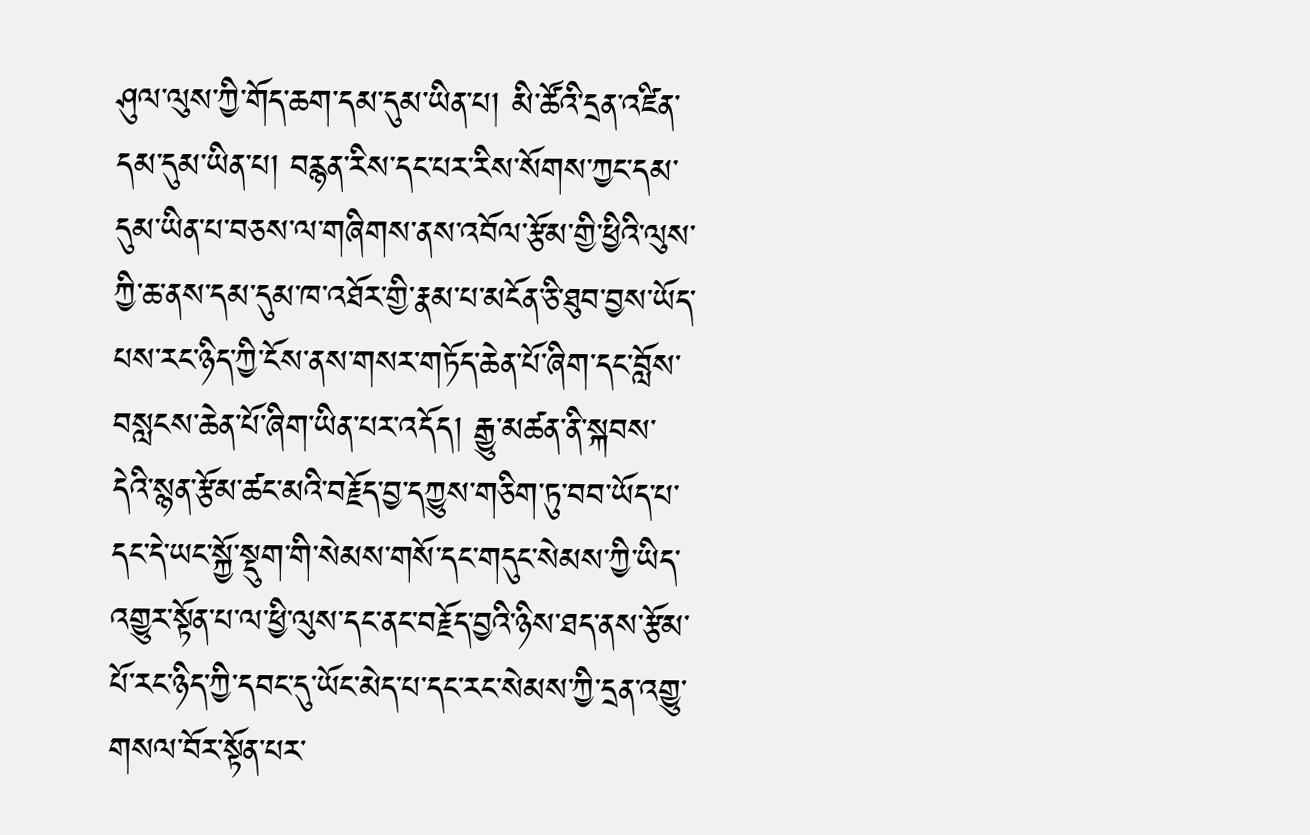ཤུལ་ལུས་ཀྱི་གོད་ཆག་དམ་དུམ་ཡིན་པ། མི་ཚོའི་དྲན་འཛིན་དམ་དུམ་ཡིན་པ། བརྙན་རིས་དང་པར་རིས་སོགས་ཀྱང་དམ་དུམ་ཡིན་པ་བཅས་ལ་གཞིགས་ནས་འབོལ་རྩོམ་གྱི་ཕྱིའི་ལུས་ཀྱི་ཆ་ནས་དམ་དུམ་ཁ་འཐོར་གྱི་རྣམ་པ་མངོན་ཅི་ཐུབ་བྱས་ཡོད་པས་རང་ཉིད་ཀྱི་ངོས་ནས་གསར་གཏོད་ཆེན་པོ་ཞིག་དང་བློས་བསླངས་ཆེན་པོ་ཞིག་ཡིན་པར་འདོད། རྒྱུ་མཚན་ནི་སྐབས་དེའི་སྙན་རྩོམ་ཚང་མའི་བརྗོད་བྱ་དཀྱུས་གཅིག་ཏུ་བབ་ཡོད་པ་དང་དེ་ཡང་སྐྱོ་སྡུག་གི་སེམས་གསོ་དང་གདུང་སེམས་ཀྱི་ཡིད་འགྱུར་སྟོན་པ་ལ་ཕྱི་ལུས་དང་ནང་བརྗོད་བྱའི་ཉིས་ཐད་ནས་རྩོམ་པོ་རང་ཉིད་ཀྱི་དབང་དུ་ཡོང་མེད་པ་དང་རང་སེམས་ཀྱི་དྲན་འགྱུ་གསལ་བོར་སྟོན་པར་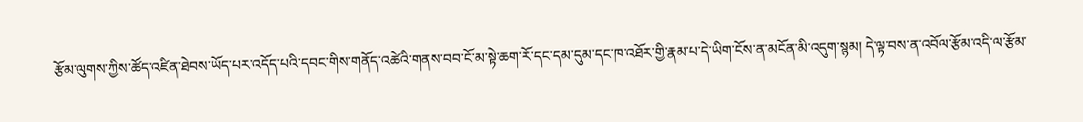རྩོམ་ལུགས་ཀྱིས་ཚོད་འཛིན་ཐེབས་ཡོད་པར་འདོད་པའི་དབང་གིས་གནོད་འཚེའི་གནས་བབ་ངོ་མ་སྟེ་ཆག་རོ་དང་དམ་དུམ་དང་ཁ་འཐོར་གྱི་རྣམ་པ་དེ་ཡིག་ངོས་ན་མངོན་མི་འདུག་སྙམ། དེ་ལྟ་བས་ན་འབོལ་རྩོམ་འདི་ལ་རྩོམ་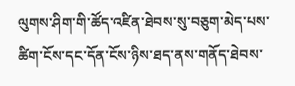ལུགས་ཤིག་གི་ཚོད་འཛིན་ཐེབས་སུ་བཅུག་མེད་པས་ཚིག་ངོས་དང་དོན་ངོས་ཉིས་ཐད་ནས་གནོད་ཐེབས་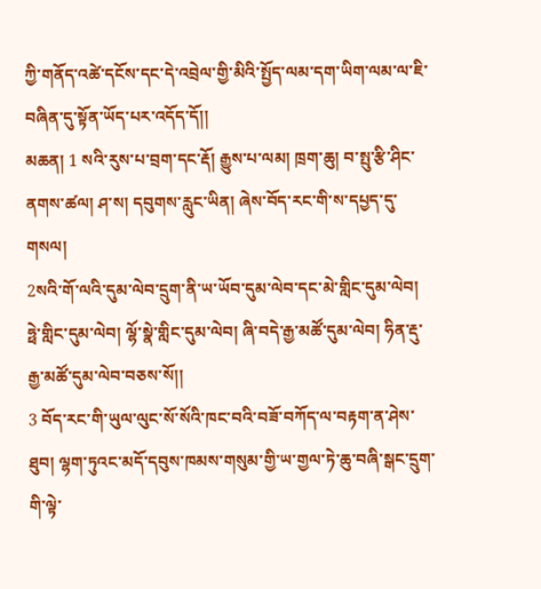ཀྱི་གནོད་འཚེ་དངོས་དང་དེ་འབྲེལ་གྱི་མིའི་སྤྱོད་ལམ་དག་ཡིག་ལམ་ལ་ཇི་བཞིན་དུ་སྟོན་ཡོད་པར་འདོད་དོ།།
མཆན། 1 སའི་རུས་པ་བྲག་དང་རྡོ། རྒྱུས་པ་ལམ། ཁྲག་ཆུ། བ་སྤུ་རྩི་ཤིང་ནགས་ཚལ། ཤ་ས། དབུགས་རླུང་ཡིན། ཞེས་བོད་རང་གི་ས་དཔྱད་དུ་གསལ།
2སའི་གོ་ལའི་དུམ་ལེབ་དྲུག་ནི་ཡ་ཡོབ་དུམ་ལེབ་དང་མེ་གླིང་དུམ་ལེབ། ཧྥེ་གླིང་དུམ་ལེབ། ལྷོ་སྣེ་གླིང་དུམ་ལེབ། ཞི་བདེ་རྒྱ་མཚོ་དུམ་ལེབ། ཧིན་རྡུ་རྒྱ་མཚོ་དུམ་ལེབ་བཅས་སོ།།
3 བོད་རང་གི་ཡུལ་ལུང་སོ་སོའི་ཁང་བའི་བཟོ་བཀོད་ལ་བརྟག་ན་ཤེས་ཐུབ། ལྷག་ཏུའང་མདོ་དབུས་ཁམས་གསུམ་གྱི་ཡ་གྱལ་ཏེ་ཆུ་བཞི་སྒང་དྲུག་གི་ལྟེ་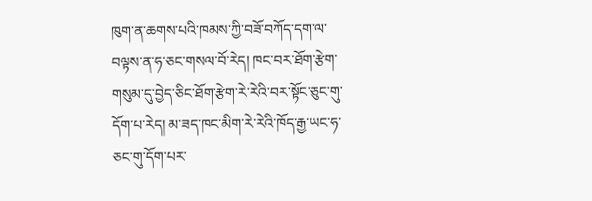ཁུག་ན་ཆགས་པའི་ཁམས་ཀྱི་བཟོ་བཀོད་དག་ལ་བལྟས་ན་ཧ་ཅང་གསལ་བོ་རེད། ཁང་བར་ཐོག་རྩེག་གསུམ་དུ་བྱེད་ཅིང་ཐོག་རྩེག་རེ་རེའི་བར་སྟོང་ཅུང་གུ་དོག་པ་རེད། མ་ཟད་ཁང་མིག་རེ་རེའི་ཁོད་རྒྱ་ཡང་ཧ་ཅང་གུ་དོག་པར་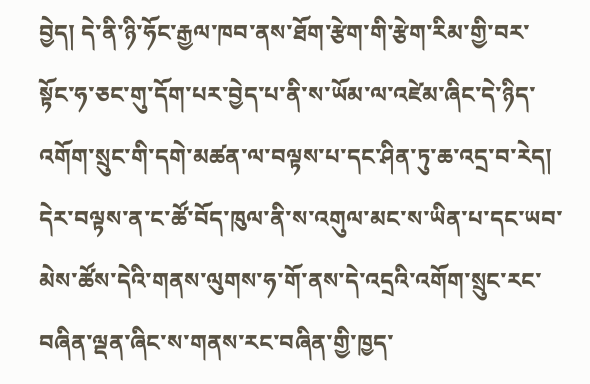བྱེད། དེ་ནི་ཉི་ཧོང་རྒྱལ་ཁབ་ནས་ཐོག་རྩེག་གི་རྩེག་རིམ་གྱི་བར་སྟོང་ཧ་ཅང་གུ་དོག་པར་བྱེད་པ་ནི་ས་ཡོམ་ལ་འཛེམ་ཞིང་དེ་ཉིད་འགོག་སྲུང་གི་དགེ་མཚན་ལ་བལྟས་པ་དང་ཤིན་ཏུ་ཆ་འདྲ་བ་རེད། དེར་བལྟས་ན་ང་ཚོ་བོད་ཁུལ་ནི་ས་འགུལ་མང་ས་ཡིན་པ་དང་ཡབ་མེས་ཚོས་དེའི་གནས་ལུགས་ཧ་གོ་ནས་དེ་འདྲའི་འགོག་སྲུང་རང་བཞིན་ལྡན་ཞིང་ས་གནས་རང་བཞིན་གྱི་ཁྱད་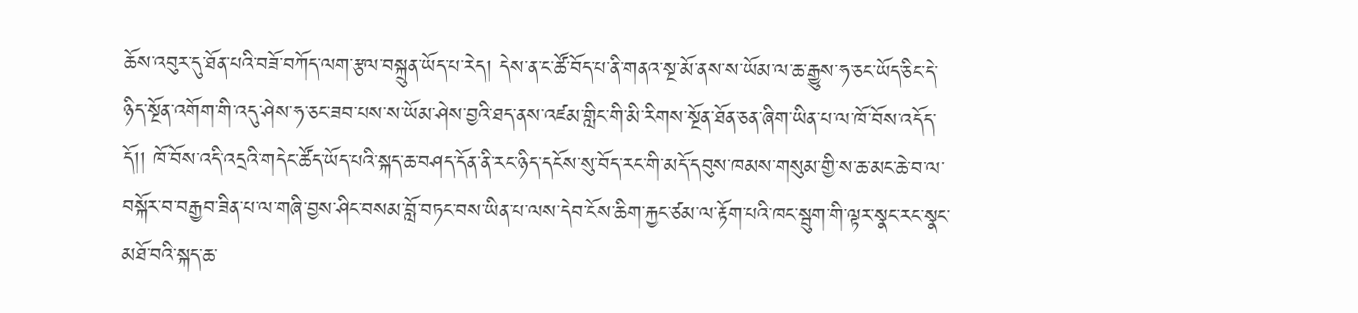ཆོས་འབུར་དུ་ཐོན་པའི་བཟོ་བཀོད་ལག་རྩལ་བསྐྲུན་ཡོད་པ་རེད། དེས་ན་ང་ཚོ་བོད་པ་ནི་གནའ་སྔ་མོ་ནས་ས་ཡོམ་ལ་ཆ་རྒྱུས་ཧ་ཅང་ཡོད་ཅིང་དེ་ཉིད་སྔོན་འགོག་གི་འདུ་ཤེས་ཧ་ཅང་ཟབ་པས་ས་ཡོམ་ཤེས་བྱའི་ཐད་ནས་འཛམ་གླིང་གི་མི་རིགས་སྔོན་ཐོན་ཅན་ཞིག་ཡིན་པ་ལ་ཁོ་བོས་འདོད་དོ།། ཁོ་བོས་འདི་འདྲའི་གདེང་ཚོད་ཡོད་པའི་སྐད་ཆ་བཤད་དོན་ནི་རང་ཉིད་དངོས་སུ་བོད་རང་གི་མདོ་དབུས་ཁམས་གསུམ་གྱི་ས་ཆ་མང་ཆེ་བ་ལ་བསྐོར་བ་བརྒྱབ་ཟིན་པ་ལ་གཞི་བྱས་ཤིང་བསམ་བློ་བཏང་བས་ཡིན་པ་ལས་དེབ་ངོས་ཆིག་རྐྱང་ཙམ་ལ་རྟོག་པའི་ཁང་སྦུག་གི་ལྟར་སྣང་རང་སྣང་མཐོ་བའི་སྐད་ཆ་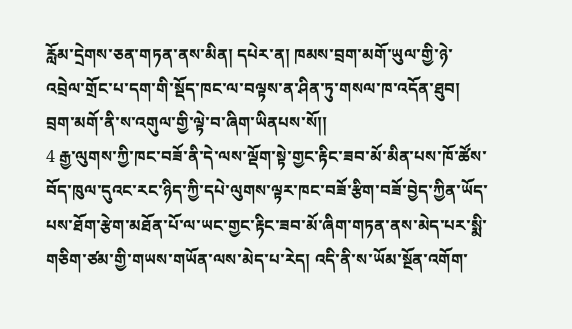རློམ་དྲེགས་ཅན་གཏན་ནས་མིན། དཔེར་ན། ཁམས་བྲག་མགོ་ཡུལ་གྱི་ཉེ་འབྲེལ་གྲོང་པ་དག་གི་སྡོད་ཁང་ལ་བལྟས་ན་ཤིན་ཏུ་གསལ་ཁ་འདོན་ཐུབ། བྲག་མགོ་ནི་ས་འགུལ་གྱི་ལྟེ་བ་ཞིག་ཡིནཔས་སོ།།
4 རྒྱ་ལུགས་ཀྱི་ཁང་བཟོ་ནི་དེ་ལས་ལྡོག་སྟེ་གྱང་རྟིང་ཟབ་མོ་མིན་པས་ཁོ་ཚོས་བོད་ཁུལ་དུའང་རང་ཉིད་ཀྱི་དཔེ་ལུགས་ལྟར་ཁང་བཟོ་རྩིག་བཟོ་བྱེད་ཀྱིན་ཡོད་པས་ཐོག་རྩེག་མཐོན་པོ་ལ་ཡང་གྱང་རྟིང་ཟབ་མོ་ཞིག་གཏན་ནས་མེད་པར་སྨི་གཅིག་ཙམ་གྱི་གཡས་གཡོན་ལས་མེད་པ་རེད། འདི་ནི་ས་ཡོམ་སྔོན་འགོག་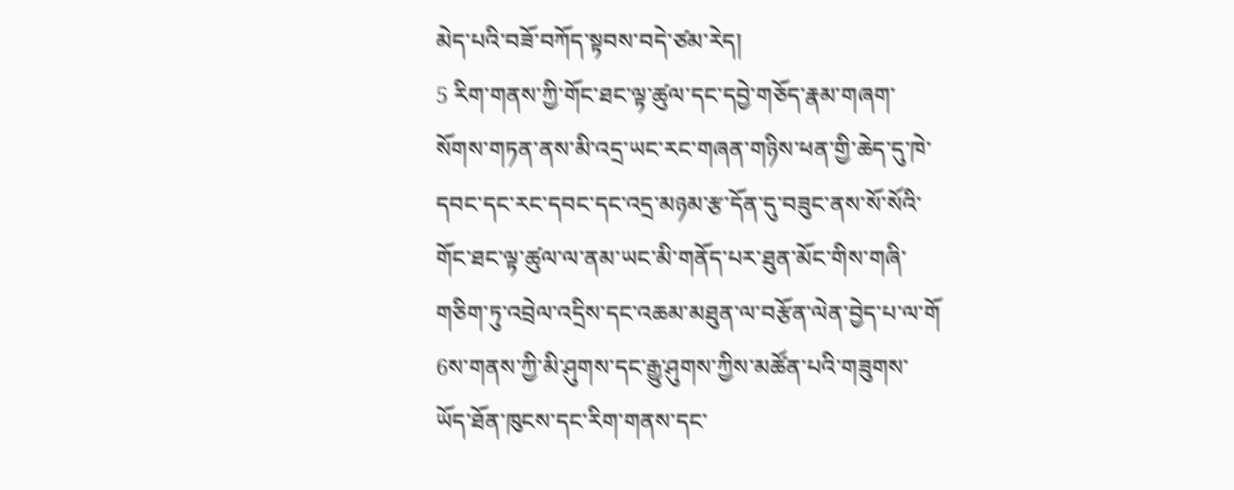མེད་པའི་བཟོ་བཀོད་སྟབས་བདེ་ཙམ་རེད།
5 རིག་གནས་ཀྱི་གོང་ཐང་ལྟ་ཚུལ་དང་དབྱེ་གཅོད་རྣམ་གཞག་སོགས་གཏན་ནས་མི་འདྲ་ཡང་རང་གཞན་གཉིས་ཕན་གྱི་ཆེད་དུ་ཁེ་དབང་དང་རང་དབང་དང་འདྲ་མཉམ་རྩ་དོན་དུ་བཟུང་ནས་སོ་སོའི་གོང་ཐང་ལྟ་ཚུལ་ལ་ནམ་ཡང་མི་གནོད་པར་ཐུན་མོང་གིས་གཞི་གཅིག་ཏུ་འབྲེལ་འདྲིས་དང་འཆམ་མཐུན་ལ་བརྩོན་ལེན་བྱེད་པ་ལ་གོ
6ས་གནས་ཀྱི་མི་ཤུགས་དང་རྒྱུ་ཤུགས་ཀྱིས་མཚོན་པའི་གཟུགས་ཡོད་ཐོན་ཁུངས་དང་རིག་གནས་དང་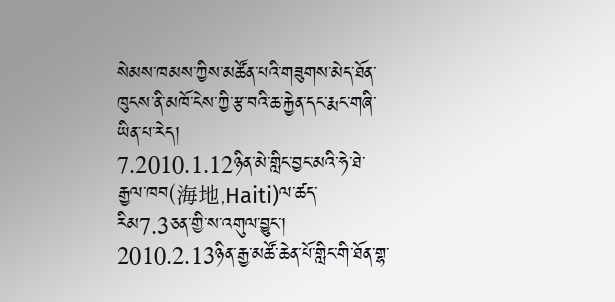སེམས་ཁམས་ཀྱིས་མཚོན་པའི་གཟུགས་མེད་ཐོན་ཁུངས་ནི་མཁོ་ངེས་ཀྱི་རྩ་བའི་ཆ་རྐྱེན་དང་རྨང་གཞི་ཡིན་པ་རེད།
7.2010.1.12ཉིན་མེ་གླིང་བྱང་མའི་ཧེ་ཐེ་རྒྱལ་ཁབ(海地,Haiti)ལ་ཚད་རིམ7.3ཅན་གྱི་ས་འགུལ་བྱུང་། 2010.2.13ཉིན་རྒྱ་མཚོ་ཆེན་པོ་གླིང་གི་ཐོན་གྷ་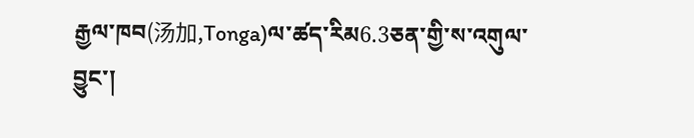རྒྱལ་ཁབ(汤加,Tonga)ལ་ཚད་རིམ6.3ཅན་གྱི་ས་འགུལ་བྱུང་།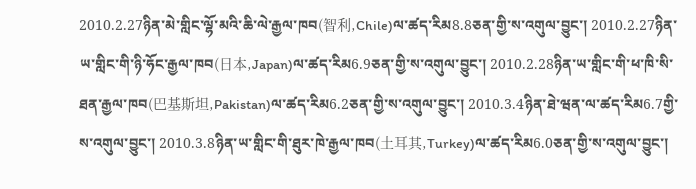2010.2.27ཉིན་མེ་གླིང་ལྷོ་མའི་ཆི་ལེ་རྒྱལ་ཁབ(智利,Chile)ལ་ཚད་རིམ8.8ཅན་གྱི་ས་འགུལ་བྱུང་། 2010.2.27ཉིན་ཡ་གླིང་གི་ཉི་ཧོང་རྒྱལ་ཁབ(日本,Japan)ལ་ཚད་རིམ6.9ཅན་གྱི་ས་འགུལ་བྱུང་། 2010.2.28ཉིན་ཡ་གླིང་གི་ཕ་ཁི་སི་ཐན་རྒྱལ་ཁབ(巴基斯坦,Pakistan)ལ་ཚད་རིམ6.2ཅན་གྱི་ས་འགུལ་བྱུང་། 2010.3.4ཉིན་ཐེ་ཝན་ལ་ཚད་རིམ6.7གྱི་ས་འགུལ་བྱུང་། 2010.3.8ཉིན་ཡ་གླིང་གི་ཐུར་ཁེ་རྒྱལ་ཁབ(土耳其,Turkey)ལ་ཚད་རིམ6.0ཅན་གྱི་ས་འགུལ་བྱུང་།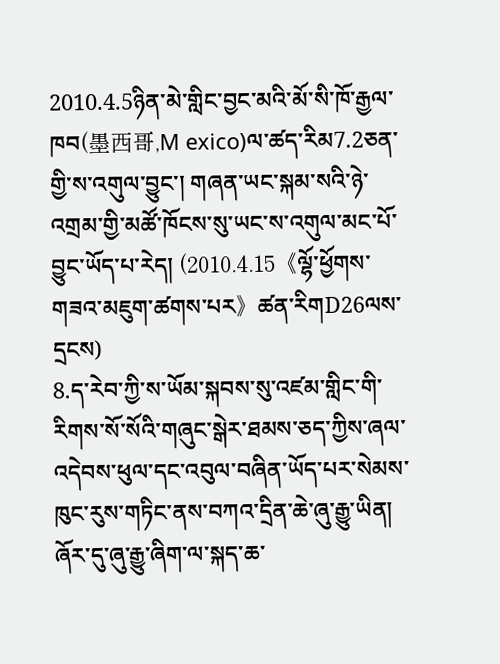2010.4.5ཉིན་མེ་གླིང་བྱང་མའི་མོ་སི་ཁོ་རྒྱལ་ཁབ(墨西哥,M exico)ལ་ཚད་རིམ7.2ཅན་གྱི་ས་འགུལ་བྱུང་། གཞན་ཡང་སྐམ་སའི་ཉེ་འགྲམ་གྱི་མཚོ་ཁོངས་སུ་ཡང་ས་འགུལ་མང་པོ་བྱུང་ཡོད་པ་རེད། (2010.4.15《ལྷོ་ཕྱོགས་གཟའ་མཇུག་ཚགས་པར》ཚན་རིགD26ལས་དྲངས)
8.ད་རེབ་ཀྱི་ས་ཡོམ་སྐབས་སུ་འཛམ་གླིང་གི་རིགས་སོ་སོའི་གཞུང་སྒེར་ཐམས་ཅད་ཀྱིས་ཞལ་འདེབས་ཕུལ་དང་འབུལ་བཞིན་ཡོད་པར་སེམས་ཁུང་རུས་གཏིང་ནས་བཀའ་དྲིན་ཆེ་ཞུ་རྒྱུ་ཡིན། ཞོར་དུ་ཞུ་རྒྱུ་ཞིག་ལ་སྐད་ཆ་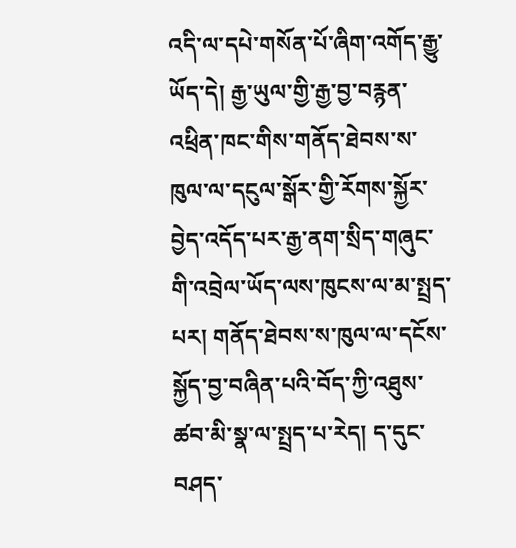འདི་ལ་དཔེ་གསོན་པོ་ཞིག་འགོད་རྒྱུ་ཡོད་དེ། རྒྱ་ཡུལ་གྱི་རྒྱ་བྱ་བརྙན་འཕྲིན་ཁང་གིས་གནོད་ཐེབས་ས་ཁུལ་ལ་དངུལ་སྒོར་གྱི་རོགས་སྐྱོར་བྱེད་འདོད་པར་རྒྱ་ནག་སྲིད་གཞུང་གི་འབྲེལ་ཡོད་ལས་ཁུངས་ལ་མ་སྤྲད་པར། གནོད་ཐེབས་ས་ཁུལ་ལ་དངོས་སྐྱོད་བྱ་བཞིན་པའི་བོད་ཀྱི་འཐུས་ཚབ་མི་སྣ་ལ་སྤྲད་པ་རེད། ད་དུང་བཤད་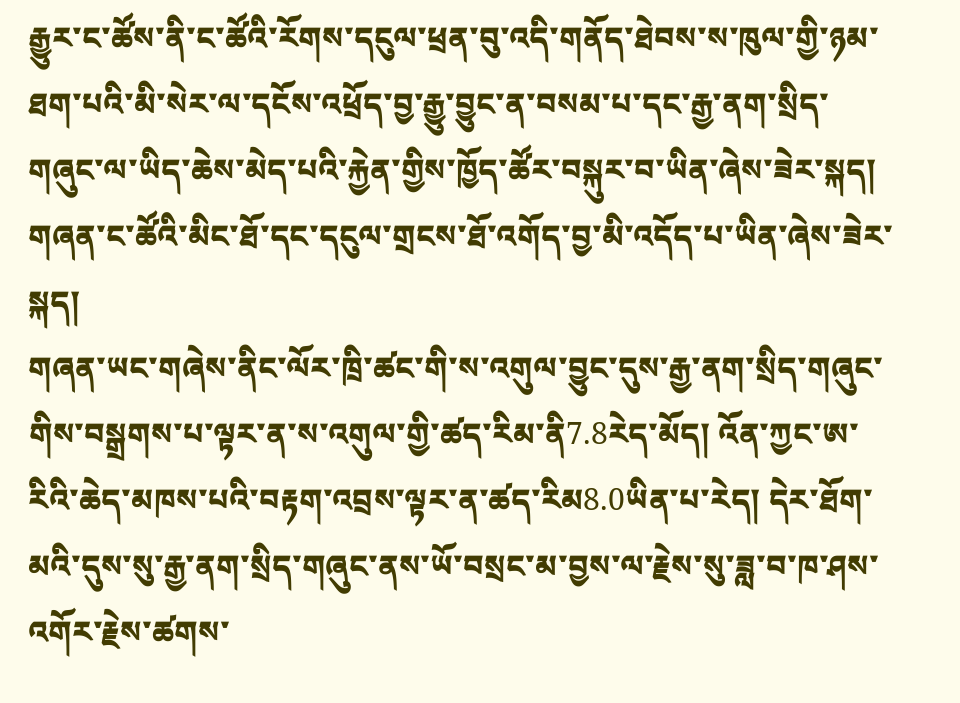རྒྱུར་ང་ཚོས་ནི་ང་ཚོའི་རོགས་དངུལ་ཕྲན་བུ་འདི་གནོད་ཐེབས་ས་ཁུལ་གྱི་ཉམ་ཐག་པའི་མི་སེར་ལ་དངོས་འཕྲོད་བྱ་རྒྱུ་བྱུང་ན་བསམ་པ་དང་རྒྱ་ནག་སྲིད་གཞུང་ལ་ཡིད་ཆེས་མེད་པའི་རྐྱེན་གྱིས་ཁྱོད་ཚོར་བསྐུར་བ་ཡིན་ཞེས་ཟེར་སྐད། གཞན་ང་ཚོའི་མིང་ཐོ་དང་དངུལ་གྲངས་ཐོ་འགོད་བྱ་མི་འདོད་པ་ཡིན་ཞེས་ཟེར་སྐད།
གཞན་ཡང་གཞེས་ནིང་ལོར་ཁྲི་ཚང་གི་ས་འགུལ་བྱུང་དུས་རྒྱ་ནག་སྲིད་གཞུང་གིས་བསྒྲགས་པ་ལྟར་ན་ས་འགུལ་གྱི་ཚད་རིམ་ནི7.8རེད་མོད། འོན་ཀྱང་ཨ་རིའི་ཆེད་མཁས་པའི་བརྟག་འབྲས་ལྟར་ན་ཚད་རིམ8.0ཡིན་པ་རེད། དེར་ཐོག་མའི་དུས་སུ་རྒྱ་ནག་སྲིད་གཞུང་ནས་ཡོ་བསྲང་མ་བྱས་ལ་རྗེས་སུ་ཟླ་བ་ཁ་ཤས་འགོར་རྗེས་ཚགས་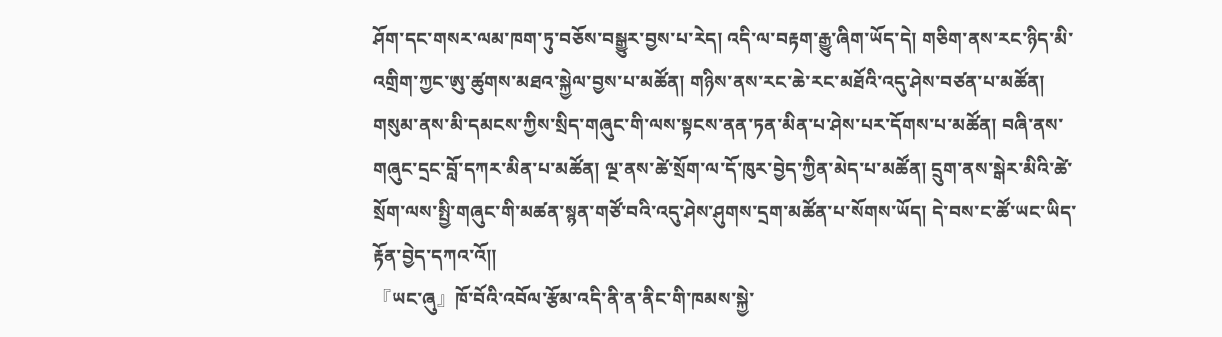ཤོག་དང་གསར་ལམ་ཁག་ཏུ་བཅོས་བསྒྱུར་བྱས་པ་རེད། འདི་ལ་བརྟག་རྒྱུ་ཞིག་ཡོད་དེ། གཅིག་ནས་རང་ཉིད་མི་འགྲིག་ཀྱང་ཨུ་ཚུགས་མཐའ་སྐྱེལ་བྱས་པ་མཚོན། གཉིས་ནས་རང་ཆེ་རང་མཐོའི་འདུ་ཤེས་བཙན་པ་མཚོན། གསུམ་ནས་མི་དམངས་ཀྱིས་སྲིད་གཞུང་གི་ལས་སྟངས་ནན་ཏན་མིན་པ་ཤེས་པར་དོགས་པ་མཚོན། བཞི་ནས་གཞུང་དྲང་བློ་དཀར་མིན་པ་མཚོན། ལྔ་ནས་ཚེ་སྲོག་ལ་དོ་ཁུར་བྱེད་ཀྱིན་མེད་པ་མཚོན། དྲུག་ནས་སྒེར་མིའི་ཚེ་སྲོག་ལས་སྤྱི་གཞུང་གི་མཚན་སྙན་གཙོ་བའི་འདུ་ཤེས་ཤུགས་དྲག་མཚོན་པ་སོགས་ཡོད། དེ་བས་ང་ཚོ་ཡང་ཡིད་རྟོན་བྱེད་དཀའ་འོ།།
『ཡང་ཞུ』ཁོ་བོའི་འབོལ་རྩོམ་འདི་ནི་ན་ནིང་གི་ཁམས་སྐྱེ་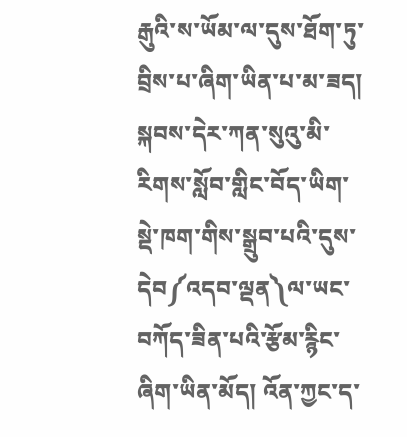རྒུའི་ས་ཡོམ་ལ་དུས་ཐོག་ཏུ་བྲིས་པ་ཞིག་ཡིན་པ་མ་ཟད། སྐབས་དེར་ཀན་སུའུ་མི་རིགས་སློབ་གླིང་བོད་ཡིག་སྡེ་ཁག་གིས་སྒྲུབ་པའི་དུས་དེབ༼འདབ་ལྡན༽ལ་ཡང་བཀོད་ཟིན་པའི་རྩོམ་རྙིང་ཞིག་ཡིན་མོད། འོན་ཀྱང་ད་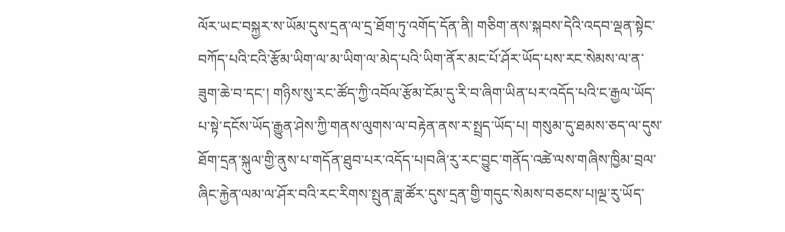ལོར་ཡང་བསྐྱར་ས་ཡོམ་དུས་དྲན་ལ་དྲ་ཐོག་ཏུ་འགོད་དོན་ནི། གཅིག་ནས་སྐབས་དེའི་འདབ་ལྡན་སྟེང་བཀོད་པའི་ངའི་རྩོམ་ཡིག་ལ་མ་ཡིག་ལ་མེད་པའི་ཡིག་ནོར་མང་པོ་ཤོར་ཡོད་པས་རང་སེམས་ལ་ན་ཟུག་ཆེ་བ་དང་། གཉིས་སུ་རང་ཚོད་ཀྱི་འབོལ་རྩོམ་ངོམ་དུ་རི་བ་ཞིག་ཡིན་པར་འདོད་པའི་ང་རྒྱལ་ཡོད་པ་སྟེ་དངོས་ཡོད་རྒྱུན་ཤེས་ཀྱི་གནས་ལུགས་ལ་བརྟེན་ནས་ར་སྤྲད་ཡོད་པ། གསུམ་དུ་ཐམས་ཅད་ལ་དུས་ཐོག་དྲན་སྐུལ་གྱི་ནུས་པ་གདོན་ཐུབ་པར་འདོད་པ།བཞི་རུ་རང་བྱུང་གནོད་འཚེ་ལས་གཞིས་ཁྱིམ་བྲལ་ཞིང་རྐྱེན་ལམ་ལ་ཤོར་བའི་རང་རིགས་སྤུན་ཟླ་ཚོར་དུས་དྲན་གྱི་གདུང་སེམས་བཅངས་པ།ལྔ་རུ་ཡོད་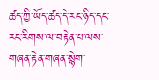ཚད་ཀྱི་ཡོད་ཚད་དེ་རང་ཉིད་དང་རང་རིགས་ལ་བརྟེན་པ་ལས་གཞན་རྟེན་གཞན་སྙེག་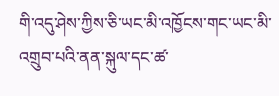གི་འདུ་ཤེས་ཀྱིས་ཅི་ཡང་མི་འཁྱོངས་གང་ཡང་མི་འགྲུབ་པའི་ནན་སྐུལ་དང་ཚ་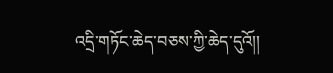འདྲི་གཏོང་ཆེད་བཅས་ཀྱི་ཆེད་དུའོ།།